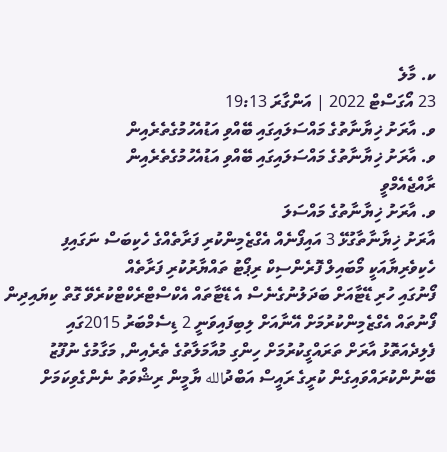ކ. މާލެ
23 އޯގަސްޓް 2022 | އަންގާރަ 19:13
ވ. އާރަށު ޚިޔާނާތުގެ މައްސަލައިގައި ބޭއްވި އަޑުއެހުމުގެތެރެއިން
ވ. އާރަށު ޚިޔާނާތުގެ މައްސަލައިގައި ބޭއްވި އަޑުއެހުމުގެތެރެއިން
ރާއްޖެއެމްވީ
ވ. އާރަށު ޚިޔާނާތުގެ މައްސަލަ
އާރަށު ޚިޔާނާތާގުޅޭ 3 އައިފޯނެއް އެގްޒެމިންކުރި ފަރާތެއްގެ ހެކިބަސް ނަގައިފި
ހެކިވެރިޔާއަކީ މޯބައިލް ފޮރެންސިކް ރިޕޯޓު ތައްޔާރުކުރި ފަރާތެއް
ފޯނުގައި ހުރި ޑޭޓާއަށް ބަދަލުނުގެނެސް އެ ޑޭޓާތައް އެކްސްޓްރެކްޓްކުރެވޭ ގޮތް ކިޔައިދިން
ފޯނުތައް އެގްޒެމިންކުރުމަށް އޭނާއަށް ލިބިފައިވަނީ 2 ޑިސެމްބަރު 2015ގައި
ފެލިދެއަތޮޅު އާރަށް ތަރައްގީކުރުމަށް ހިންގި މުއާމަލާތުގެ ތެރެއިން, މަގާމުގެ ނުފޫޒު ބޭނުންކުރައްވައިގެން ކުރީގެ ރައީސް އަބްދުالله ޔާމީން ރިޝްވަތު ނެންގެވިކަމަށް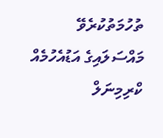ތުހުމަތުކުރެވޭ މައްސަލައިގެ އަޑުއެހުމެއް ކްރިމިނަލް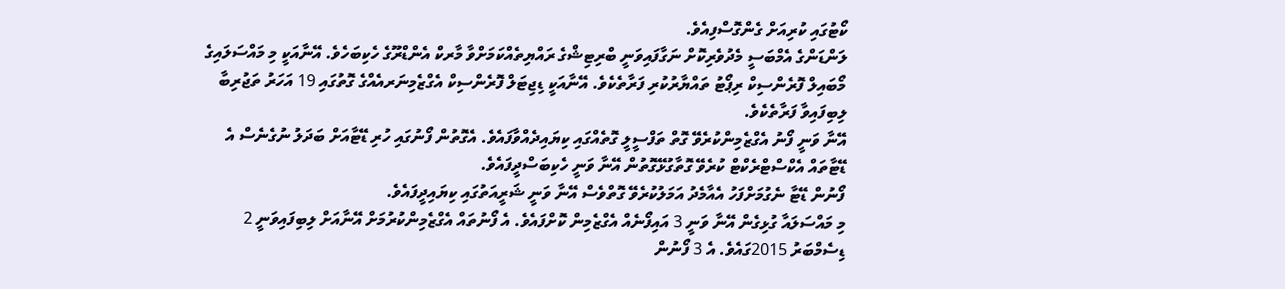ކޯޓުގައި ކުރިއަށް ގެންގޮސްފިއެވެ.
ލަންޑަންގެ އެމްބަސީ މެދުވެރިކޮށް ނަގާފައިވަނީ ބްރިޓިޝްގެ ރައްޔިތެއްކަމަށްވާ މާރކް އެންޑްރޫގެ ހެކިބަހެވެ. އޭނާއަކީ މި މައްސަލައިގެ މޯބައިލް ފޮރެންސިކް ރިޕޯޓު ތައްޔާރުކުރި ފަރާތެކެވެ. އޭނާއަކީ ޑިޖިޓަލް ފޮރެންސިކް އެގްޒެމިނަރއެއްގެ ގޮތުގައި 19 އަހަރު ތަޖުރިބާ ލިބިފައިވާ ފަރާތެކެވެ.
އޭނާ ވަނީ ފޯނު އެގްޒެމިންކުރެވޭ ގޮތް ތަފްސީލީ ގޮތެއްގައި ކިޔައިދެއްވާފައެވެ. އެގޮތުން ފޯނުގައި ހުރި ޑޭޓާއަށް ބަދަލު ނުގެނެސް އެ ޑޭޓާތައް އެކްސްޓްރެކްޓް ކުރެވޭ ގޮތާގުޅޭގޮތުން އޭނާ ވަނީ ހެކިބަސްދީފައެވެ.
ފޯނުން ޑޭޓާ ނެގުމަށްފަހު އެއާމެދު އަމަލުކުރެވޭ ގޮތްވެސް އޭނާ ވަނީ ޝަރީއަތުގައި ކިޔައިދީފައެވެ.
މި މައްސަލައާ ގުޅިގެން އޭނާ ވަނީ 3 އައިފޯނެއް އެގްޒެމިން ކޮށްފައެވެ. އެ ފޯނުތައް އެގްޒެމިންކުރުމަށް އޭނާއަށް ލިބިފައިވަނީ 2 ޑިސެމްބަރު 2015ގައެވެ. އެ 3 ފޯނުން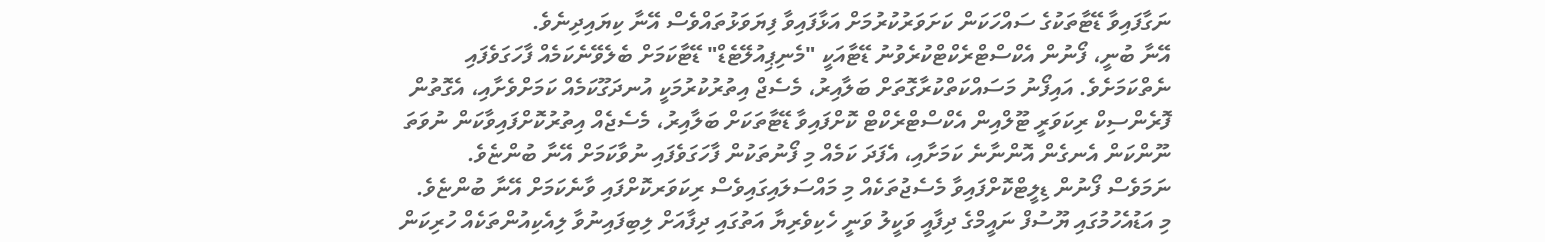ނަގާފައިވާ ޑޭޓާތަކުގެ ސައްހަކަން ކަށަވަރުކުރުމަށް އަޅާފައިވާ ފިޔަވަޅުތައްވެސް އޭނާ ކިޔައިދިނެވެ.
އޭނާ ބުނީ، ފޯނުން އެކްސްޓްރެކްޓްކުރެވުނު ޑޭޓާއަކީ "މެނިޕިއުލޭޓެޑް" ޑޭޓާކަމަށް ބެލެވޭނެކަމެއް ފާހަގަވެފައި ނެތްކަމަށެވެ. އައިފޯނު މަސައްކަތްކުރާގޮތަށް ބަލާއިރު، މެސެޖް އިތުރުކުރުމަކީ އުނދަގޫކަމެއް ކަމަށްވެށާއި، އެގޮތުން ފޮރެންސިކް ރިކަވަރީ ޓޫލްއިން އެކްސްޓްރެކްޓް ކޮށްފައިވާ ޑޭޓާތަކަށް ބަލާއިރު، މެސެޖެއް އިތުރުކޮށްފައިވާކަން ނުވަތަ ނޫންކަން އެނގެން އޮންނާނެ ކަމަށާއި، އެފަދަ ކަމެއް މި ފޯނުތަކުން ފާހަގަވެފައި ނުވާކަމަށް އޭނާ ބުންޏެވެ.
ނަމަވެސް ފޯނުން ޑިލީޓްކޮށްފައިވާ މެސެޖުތަކެއް މި މައްސަލައިގައިވެސް ރިކަވަރކޮށްފައި ވާނެކަމަށް އޭނާ ބުންޏެވެ.
މި އަޑުއެހުމުގައި ޔޫސުފް ނައީމްގެ ދިފާއީ ވަކީލު ވަނީ ހެކިވެރިޔާ އަތުގައި ދިފާއަށް ލިބިފައިނުވާ ލިއެކިއުންތަކެއް ހުރިކަން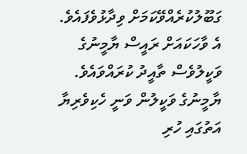ގަބޫލުކުރެއްވޭކަމަށް ވިދާޅުވެފައެވެ. އެ ވާހަކައަށް ރައީސް ޔާމީނުގެ ވަކީލުވެސް ތާއީދު ކުރައްވައެވެ. ޔާމީނުގެ ވަކީލުން ވަނީ ހެކިވެރިޔާ އަތުގައި ހުރި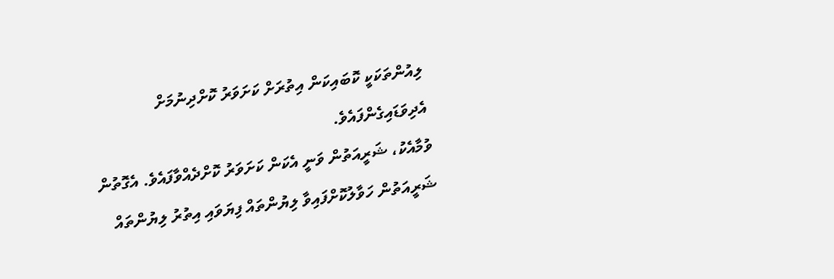ލިއުންތަކަކީ ކޮބައިކަން އިތުރަށް ކަށަވަރު ކޮށްދިނުމަށް އެދިވަޑައިގެންފައެވެ.
ވުމާއެކު، ޝަރީއަތުން ވަނީ އެކަން ކަށަވަރު ކޮށްދެއްވާފައެވެ. އެގޮތުން ޝަރީއަތުން ހަވާލުކޮށްފައިވާ ލިޔުންތައް ފިޔަވައި އިތުރު ލިޔުންތައް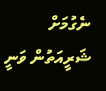ނެގުމަށް ޝަރީއަތުން ވަނީ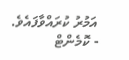އަމުރު ކުރައްވާފައެވެ.
- ކޮމެންޓް